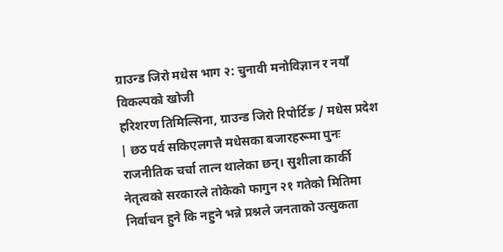ग्राउन्ड जिरो मधेस भाग २: चुनावी मनोविज्ञान र नयाँ विकल्पको खोजी
हरिशरण तिमिल्सिना, ग्राउन्ड जिरो रिपोर्टिङ / मधेस प्रदेश | छठ पर्व सकिएलगत्तै मधेसका बजारहरूमा पुनः राजनीतिक चर्चा तात्न थालेका छन्। सुशीला कार्की नेतृत्वको सरकारले तोकेको फागुन २१ गतेको मितिमा निर्वाचन हुने कि नहुने भन्ने प्रश्नले जनताको उत्सुकता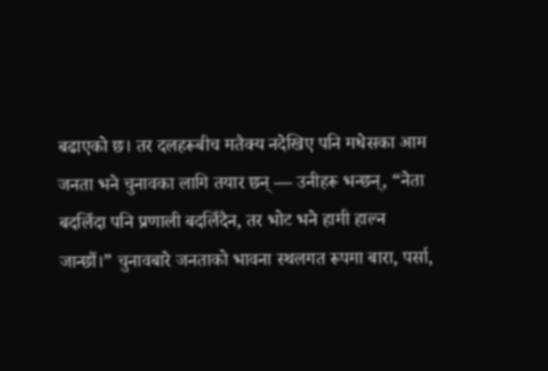बढाएको छ। तर दलहरूबीच मतैक्य नदेखिए पनि मधेसका आम जनता भने चुनावका लागि तयार छन् — उनीहरू भन्छन्, “नेता बदलिँदा पनि प्रणाली बदलिँदैन, तर भोट भने हामी हाल्न जान्छौं।” चुनावबारे जनताको भावना स्थलगत रूपमा बारा, पर्सा,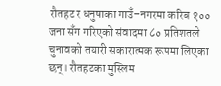रौतहट र धनुषाका गाउँ–नगरमा करिब १०० जना सँग गरिएको संवादमा ८० प्रतिशतले चुनावको तयारी सकारात्मक रूपमा लिएका छन्। रौतहटका मुस्लिम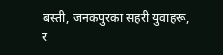बस्ती, जनकपुरका सहरी युवाहरू, र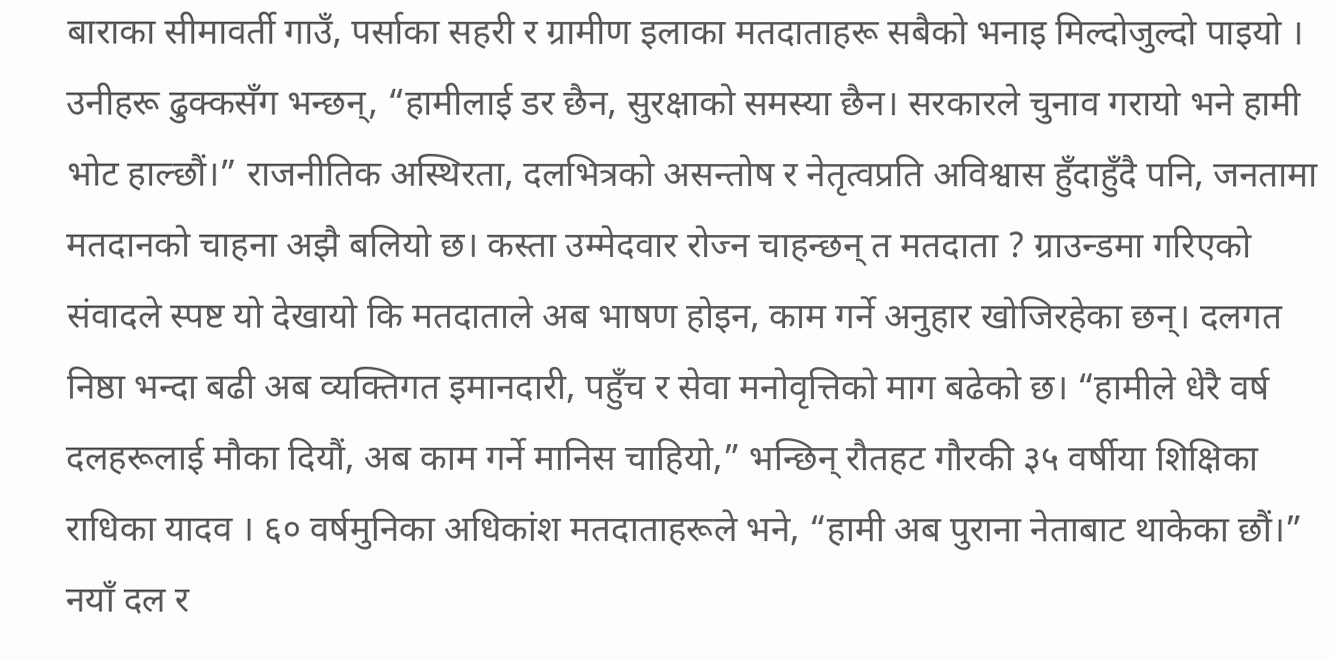बाराका सीमावर्ती गाउँ, पर्साका सहरी र ग्रामीण इलाका मतदाताहरू सबैको भनाइ मिल्दोजुल्दो पाइयो ।
उनीहरू ढुक्कसँग भन्छन्, “हामीलाई डर छैन, सुरक्षाको समस्या छैन। सरकारले चुनाव गरायो भने हामी भोट हाल्छौं।” राजनीतिक अस्थिरता, दलभित्रको असन्तोष र नेतृत्वप्रति अविश्वास हुँदाहुँदै पनि, जनतामा मतदानको चाहना अझै बलियो छ। कस्ता उम्मेदवार रोज्न चाहन्छन् त मतदाता ? ग्राउन्डमा गरिएको संवादले स्पष्ट यो देखायो कि मतदाताले अब भाषण होइन, काम गर्ने अनुहार खोजिरहेका छन्। दलगत निष्ठा भन्दा बढी अब व्यक्तिगत इमानदारी, पहुँच र सेवा मनोवृत्तिको माग बढेको छ। “हामीले धेरै वर्ष दलहरूलाई मौका दियौं, अब काम गर्ने मानिस चाहियो,” भन्छिन् रौतहट गौरकी ३५ वर्षीया शिक्षिका राधिका यादव । ६० वर्षमुनिका अधिकांश मतदाताहरूले भने, “हामी अब पुराना नेताबाट थाकेका छौं।” नयाँ दल र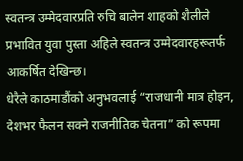स्वतन्त्र उम्मेदवारप्रति रुचि बालेन शाहको शैलीले प्रभावित युवा पुस्ता अहिले स्वतन्त्र उम्मेदवारहरूतर्फ आकर्षित देखिन्छ।
धेरैले काठमाडौंको अनुभवलाई “राजधानी मात्र होइन, देशभर फैलन सक्ने राजनीतिक चेतना” को रूपमा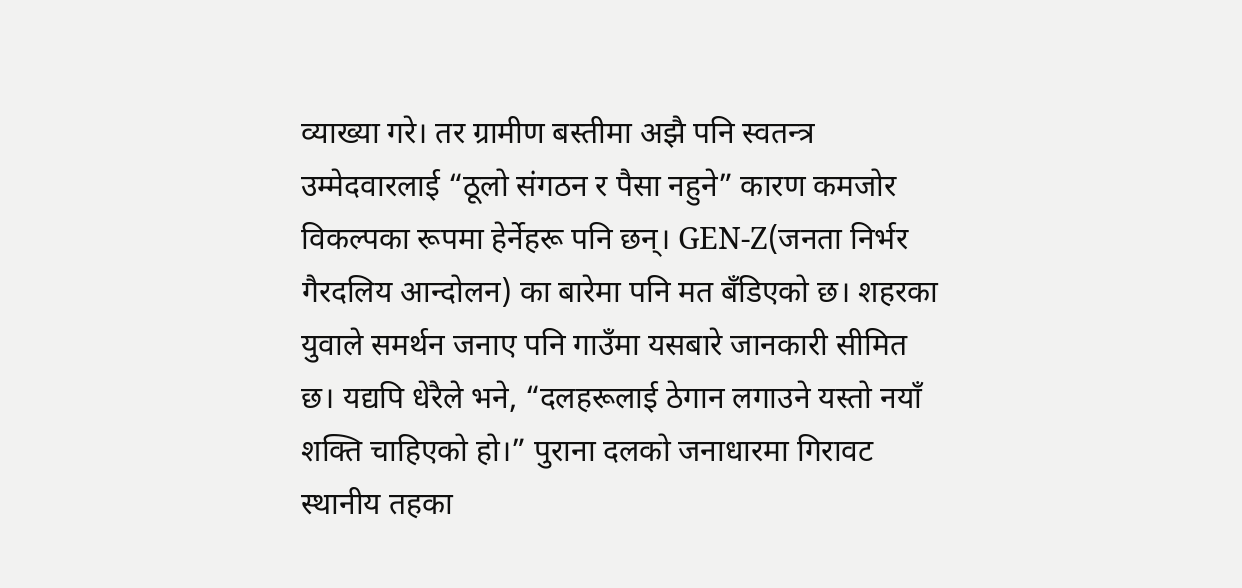व्याख्या गरे। तर ग्रामीण बस्तीमा अझै पनि स्वतन्त्र उम्मेदवारलाई “ठूलो संगठन र पैसा नहुने” कारण कमजोर विकल्पका रूपमा हेर्नेहरू पनि छन्। GEN-Z(जनता निर्भर गैरदलिय आन्दोलन) का बारेमा पनि मत बँडिएको छ। शहरका युवाले समर्थन जनाए पनि गाउँमा यसबारे जानकारी सीमित छ। यद्यपि धेरैले भने, “दलहरूलाई ठेगान लगाउने यस्तो नयाँ शक्ति चाहिएको हो।” पुराना दलको जनाधारमा गिरावट स्थानीय तहका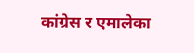कांग्रेस र एमालेका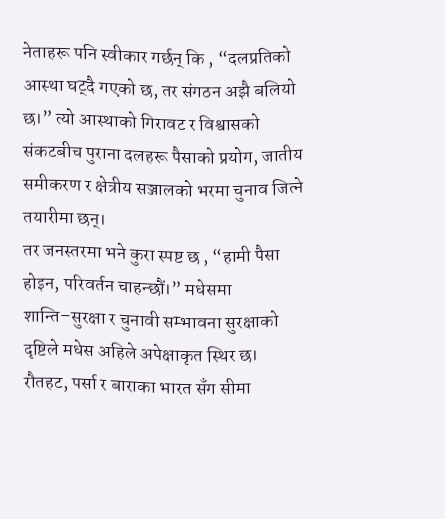नेताहरू पनि स्वीकार गर्छन् कि , “दलप्रतिको आस्था घट्दै गएको छ, तर संगठन अझै बलियो छ।” त्यो आस्थाको गिरावट र विश्वासको संकटबीच पुराना दलहरू पैसाको प्रयोग, जातीय समीकरण र क्षेत्रीय सञ्जालको भरमा चुनाव जित्ने तयारीमा छन्।
तर जनस्तरमा भने कुरा स्पष्ट छ , “हामी पैसा होइन, परिवर्तन चाहन्छौं।” मधेसमा शान्ति–सुरक्षा र चुनावी सम्भावना सुरक्षाको दृष्टिले मधेस अहिले अपेक्षाकृत स्थिर छ। रौतहट, पर्सा र बाराका भारत सँग सीमा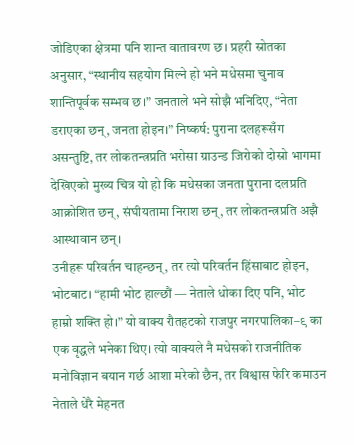जोडिएका क्षेत्रमा पनि शान्त वातावरण छ। प्रहरी स्रोतका अनुसार, “स्थानीय सहयोग मिल्ने हो भने मधेसमा चुनाव शान्तिपूर्वक सम्भव छ।” जनताले भने सोझै भनिदिए, “नेता डराएका छन्, जनता होइन।” निष्कर्ष: पुराना दलहरूसँग असन्तुष्टि, तर लोकतन्त्रप्रति भरोसा ग्राउन्ड जिरोको दोस्रो भागमा देखिएको मुख्य चित्र यो हो कि मधेसका जनता पुराना दलप्रति आक्रोशित छन्, संघीयतामा निराश छन्, तर लोकतन्त्रप्रति अझै आस्थावान छन्।
उनीहरू परिवर्तन चाहन्छन्, तर त्यो परिवर्तन हिंसाबाट होइन, भोटबाट। “हामी भोट हाल्छौं — नेताले धोका दिए पनि, भोट हाम्रो शक्ति हो।” यो वाक्य रौतहटको राजपुर नगरपालिका–९ का एक वृद्धले भनेका थिए। त्यो वाक्यले नै मधेसको राजनीतिक मनोविज्ञान बयान गर्छ आशा मरेको छैन, तर विश्वास फेरि कमाउन नेताले धेरै मेहनत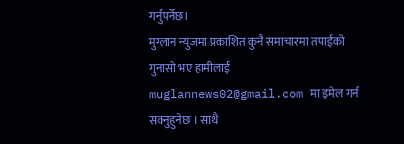गर्नुपर्नेछ।
मुग्लान न्युजमा प्रकाशित कुनै समाचारमा तपाईंको गुनासो भए हामीलाई muglannews02@gmail.com मा इमेल गर्न सक्नुहुनेछ । साथै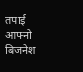तपाई आफ्नो बिजनेश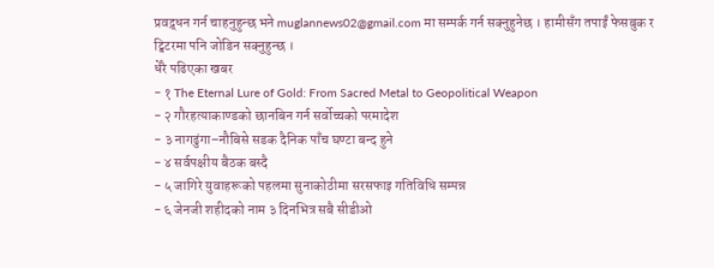प्रवद्र्धन गर्न चाहनुहुन्छ भने muglannews02@gmail.com मा सम्पर्क गर्न सक्नुहुनेछ । हामीसँग तपाईं फेसबुक र ट्विटरमा पनि जोडिन सक्नुहुन्छ ।
धेरै पढिएका खबर
- १ The Eternal Lure of Gold: From Sacred Metal to Geopolitical Weapon
- २ गौरहत्याकाण्डको छानबिन गर्न सर्वोच्चको परमादेश
- ३ नागढुंगा–नौबिसे सडक दैनिक पाँच घण्टा बन्द हुने
- ४ सर्वपक्षीय बैठक बस्दै
- ५ जागिरे युवाहरूको पहलमा सुनाकोठीमा सरसफाइ गतिविधि सम्पन्न
- ६ जेनजी शहीदको नाम ३ दिनभित्र सबै सीडीओ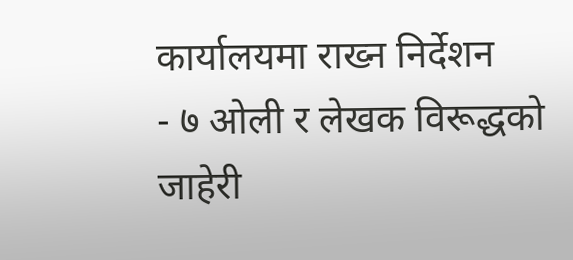कार्यालयमा राख्न निर्देशन
- ७ ओली र लेखक विरूद्धको जाहेरी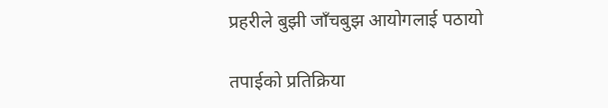प्रहरीले बुझी जाँचबुझ आयोगलाई पठायो

तपाईको प्रतिक्रिया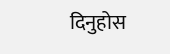दिनुहोस